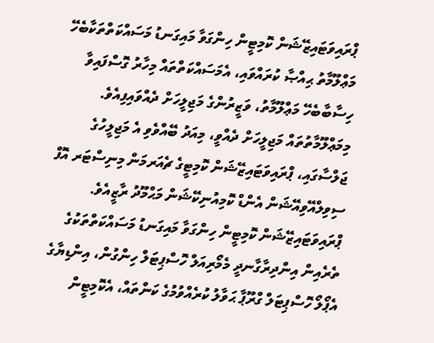ޕްރައިވަޓައިޒޭޝަން ކޮމިޓީން ހިންގަވާ މައިގަނޑު މަސައްކަތްތަކާބެހޭ މަޢްލޫމާތު ޙިއްޞާ ކުރައްވައި، އެމަސައްކަތްތައް މިހާރު ގޮސްފައިވާ ހިސާބާބެހޭ މަޢްލޫމާތު، ވަޒީރުންގެ މަޖިލީހަށް ދެއްވައިފިއެވެ. މިމަޢްލޫމާތުތައް މަޖިލީހަށް ދެއްވީ، މިއަދު ބޭއްވެވި އެ މަޖިލީހުގެ ޖަލްސާގައި، ޕްރައިވަޓައިޒޭޝަން ކޮމިޓީގެ ޗެއަރމަން މިނިސްޓަރ އޮފް ސިވިލްއޭވިއޭޝަން އެންޑް ކޮމިއުނިކޭޝަން މަޙްމޫދު ރާޒީއެވެ.
ޕްރައިވަޓައިޒޭޝަން ކޮމިޓީން ހިންގަވާ މައިގަނޑު މަސައްކަތްތަކުގެ ތެރެއިން އިންދިރާގާނދީ މެމޯރިއަލް ހޮސްޕިޓަލް ހިންގުން، އިންޑިޔާގެ އެޕޯލޯ ހޮސްޕިޓަލް ގްރޫޕާ ޙަވާލު ކުރެއްވުމުގެ ކަންތައް، އެކޮމިޓީން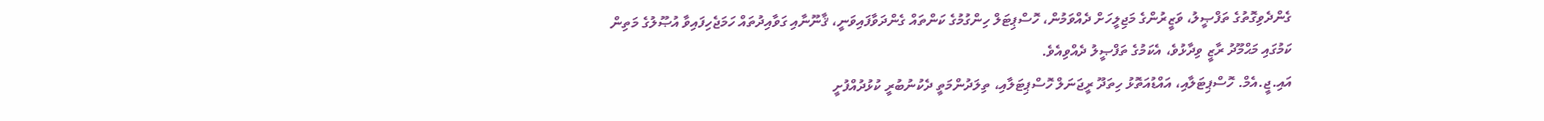ގެންދެވިގޮތުގެ ތަފްޞީލު، ވަޒީރުންގެ މަޖިލީހަށް ދެއްވަމުން، ހޮސްޕިޓަލް ހިންގުމުގެ ކަންތައް ގެންދަވާފައިވަނީ، ޤާނޫނާއި ގަވާއިދުތައް ހަމަޖެހިފައިވާ އުޞޫލުގެ މަތިން ކަމުގައި މަޙްމޫދު ރާޒީ ވިދާޅުވެ، އެކަމުގެ ތަފްޞީލު ދެއްވިއެވެ.
އައި.ޖީ.އެމް. ހޮސްޕިޓަލާއި، އައްޑުއަތޮޅު ހިތަދޫ ރީޖަނަލް ހޮސްޕިޓަލާއި، ތިލަދުންމަތީ ދެކުނުބުރީ ކުޅުދުއްފުށީ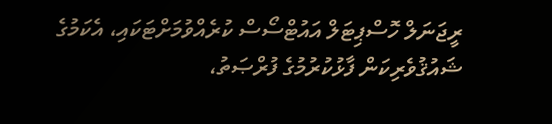ރީޖަނަލް ހޮސްޕިޓަލް އައުޓްސޯސް ކުރެއްވުމަށްޓަކައި، އެކަމުގެ ޝައުޤުވެރިކަން ފާޅުކުރުމުގެ ފުރްޞަތު،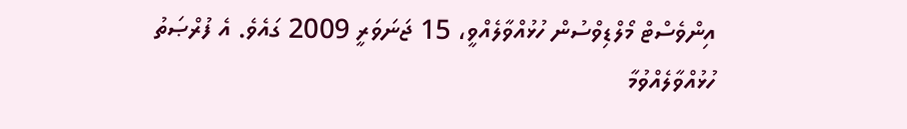އިންވެސްޓް މޯލްޑިވްސުން ހުޅުއްވާލެއްވީ، 15 ޖަނަވަރީ 2009 ގައެވެ. އެ ފުރްޞަތު ހުޅުއްވާލެއްވުމާ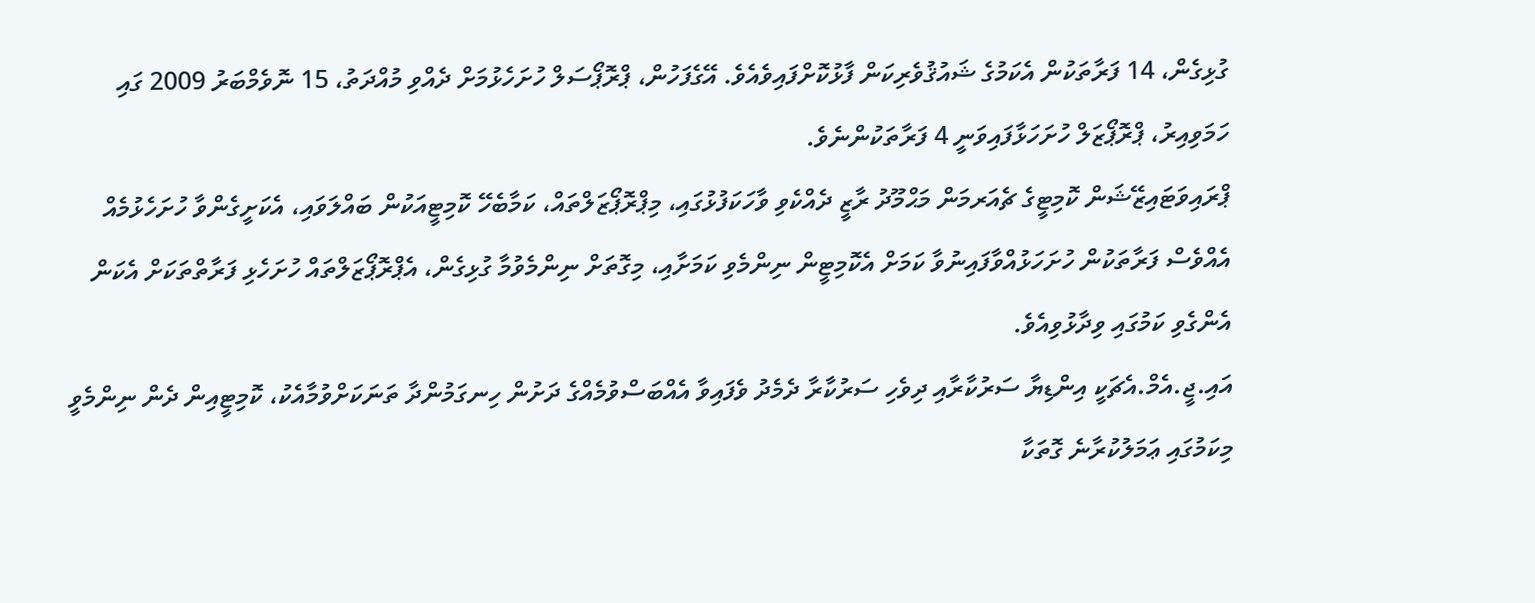ގުޅިގެން، 14 ފަރާތަކުން އެކަމުގެ ޝައުޤުވެރިކަން ފާޅުކޮށްފައިވެއެވެ. އޭގެފަހުން، ޕްރޮޕޯސަލް ހުށަހެޅުމަށް ދެއްވި މުއްދަތު، 15 ނޮވެމްބަރު 2009 ގައި ހަމަވިއިރު، ޕްރޮޕޯޒަލް ހުށަހަޅާފައިވަނީ 4 ފަރާތަކުންނެވެ.
ޕްރައިވަޓައިޒޭޝަން ކޮމިޓީގެ ޗެއަރމަން މަޙްމޫދު ރާޒީ ދެއްކެވި ވާހަކަފުޅުގައި، މިޕްރޮޕޯޒަލްތައް، ކަމާބެހޭ ކޮމިޓީއަކުން ބައްލަވައި، އެކަށީގެންވާ ހުށަހެޅުމެއް އެއްވެސް ފަރާތަކުން ހުށަހަޅުއްވާފައިނުވާ ކަމަށް އެކޮމިޓީން ނިންމެވި ކަމަށާއި، މިގޮތަށް ނިންމެވުމާ ގުޅިގެން، އެޕްރޮޕޯޒަލްތައް ހުށަހެޅި ފަރާތްތަކަށް އެކަން އެންގެވި ކަމުގައި ވިދާޅުވިއެވެ.
އައި.ޖީ.އެމް.އެޗަކީ އިންޑިޔާ ސަރުކާރާއި ދިވެހި ސަރުކާރާ ދެމެދު ވެފައިވާ އެއްބަސްވުމެއްގެ ދަށުން ހިނގަމުންދާ ތަނަކަށްވުމާއެކު، ކޮމިޓީއިން ދެން ނިންމެވީ މިކަމުގައި ޢަމަލުކުރާނެ ގޮތަކާ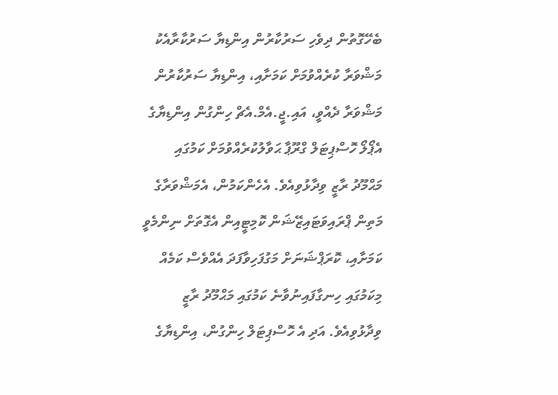ބެހޭގޮތުން ދިވެހި ސަރުކާރުން އިންޑިޔާ ސަރުކާރާއެކު މަޝްވަރާ ކުރެއްވުމަށް ކަމަށާއި، އިންޑިޔާ ސަރުކާރުން މަޝްވަރާ ދެއްވީ، އައި.ޖީ.އެމް.އެޗް ހިންގުން އިންޑިޔާގެ އެޕޯލޯ ހޮސްޕިޓަލް ގްރޫޕާ ޙަވާލުކުރެއްވުމަށް ކަމުގައި މަޙްމޫދު ރާޒީ ވިދާޅުވިއެވެ. އެހެންކަމުން، އެމަޝްވަރާގެ މަތިން ޕްރައިވަޓައިޒޭޝަން ކޮމިޓީއިން އެގޮތަށް ނިންމެވީ ކަމަށާއި، ކޮރަޕްޝަނަށް މަގުފަހިވާފަދަ އެއްވެސް ކަމެއް މިކަމުގައި ހިނގާފައިނުވާނެ ކަމުގައި މަޙްމޫދު ރާޒީ ވިދާޅުވިއެވެ. އަދި އެ ހޮސްޕިޓަލް ހިންގުން، އިންޑިޔާގެ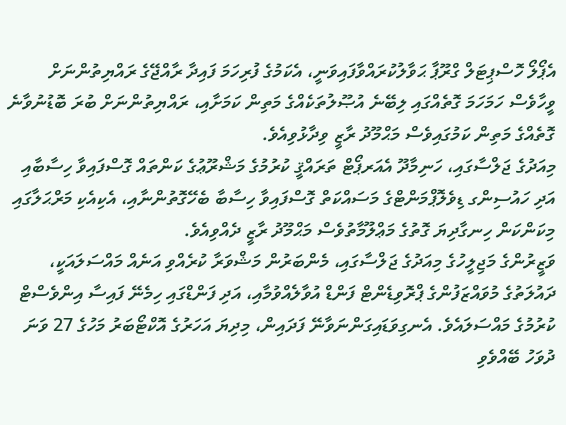އެޕޯލޯ ހޮސްޕިޓަލް ގްރޫޕާ ޙަވާލުކުރައްވާފައިވަނީ، އެކަމުގެ ފުރިހަމަ ފައިދާ ރާއްޖޭގެ ރައްޔިތުންނަށް ވީހާވެސް ހަމަހަމަ ގޮތެއްގައި ލިބޭނެ އުޞޫލުތަކެއްގެ މަތިން ކަމަށާއި، ރައްޔިތުންނަށް ބުރަ ބޮޑުނުވާނެ ގޮތެއްގެ މަތިން ކަމުގައިވެސް މަޙްމޫދު ރާޒީ ވިދާޅުވިއެވެ.
މިއަދުގެ ޖަލްސާގައި، ހަނިމާދޫ އެއަރޕޯޓް ތަރައްޤީ ކުރުމުގެ މަޝްރޫޢުގެ ކަންތައް ގޮސްފައިވާ ހިސާބާއި އަދި ހައުސިންގ ޑިވެލޮޕްމަންޓްގެ މަސައްކަތް ގޮސްފައިވާ ހިސާބާ ބެހޭގޮތުންނާއި، އެކިއެކި މަރްޙަލާގައި މިކަންކަން ހިނގާދިޔަ ގޮތުގެ މަޢްލޫމާތުވެސް މަޙްމޫދު ރާޒީ ދެއްވިއެވެ.
ވަޒީރުންގެ މަޖިލީހުގެ މިއަދުގެ ޖަލްސާގައި، މެންބަރުން މަޝްވަރާ ކުރެއްވި އަނެއް މައްސަލައަކީ، ދައުލަތުގެ މުވައްޒަފުންގެ ޕްރޮވިޑެންޓް ފަންޑް އުވާލެއްވުމާއި، އަދި ފަންޑްގައި ހިމެނޭ ފައިސާ އިންވެސްޓް ކުރުމުގެ މައްސަލައެވެ. އެނގިވަޑައިގަންނަވާނޭ ފަދައިން، މިދިޔަ އަހަރުގެ އޮކްޓޯބަރު މަހުގެ 27 ވަނަ ދުވަހު ބޭއްވެވި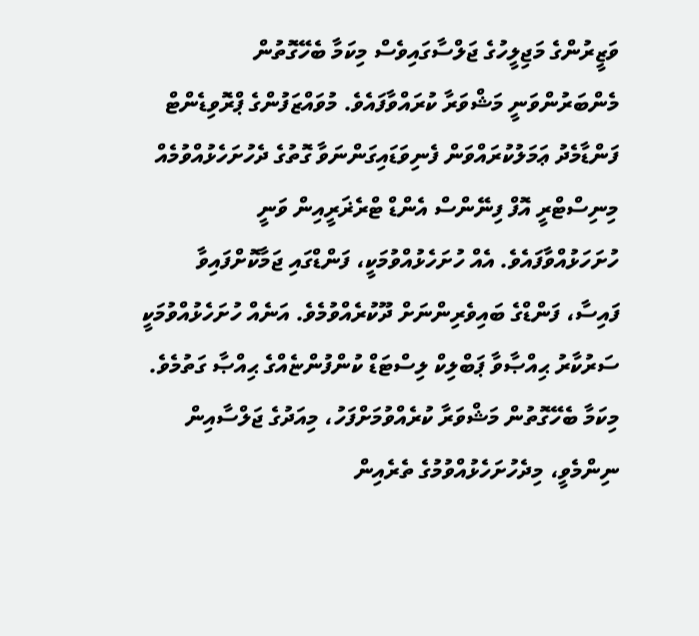ވަޒީރުންގެ މަޖިލީހުގެ ޖަލްސާގައިވެސް މިކަމާ ބެހޭގޮތުން މެންބަރުންވަނީ މަޝްވަރާ ކުރައްވާފައެވެ. މުވައްޒަފުންގެ ޕްރޮވިޑެންޓް ފަންޑާމެދު ޢަމަލުކުރައްވަން ފެނިވަޑައިގަންނަވާ ގޮތުގެ ދެހުށަހެޅުއްވުމެއް މިނިސްޓްރީ އޮފް ފިނޭންސް އެންޑް ޓްރެޜަރީއިން ވަނީ ހުށަހަޅުއްވާފައެވެ. އެއް ހުށަހެޅުއްވުމަކީ، ފަންޑްގައި ޖަމާކޮށްފައިވާ ފައިސާ، ފަންޑްގެ ބައިވެރިންނަށް ދޫކުރެއްވުމެވެ. އަނެއް ހުށަހެޅުއްވުމަކީ ސަރުކާރު ޙިއްޞާވާ ޕަބްލިކް ލިސްޓަޑް ކުންފުންޏެއްގެ ޙިއްޞާ ގަތުމެވެ. މިކަމާ ބެހޭގޮތުން މަޝްވަރާ ކުރެއްވުމަށްފަހު، މިއަދުގެ ޖަލްސާއިން ނިންމެވީ، މިދެހުށަހެޅުއްވުމުގެ ތެރެއިން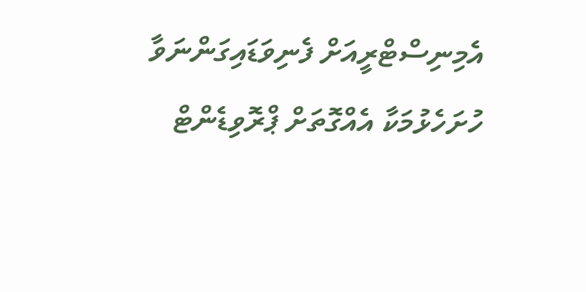އެމިނިސްޓްރީއަށް ފެނިވަޑައިގަންނަވާ ހުށަހެޅުމަކާ އެއްގޮތަށް ޕްރޮވިޑެންޓް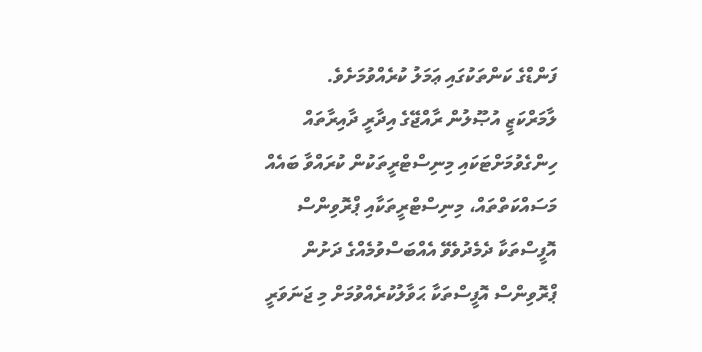ފަންޑްގެ ކަންތަކުގައި ޢަމަލު ކުރެއްވުމަށެވެ.
ލާމަރްކަޒީ އުޞޫލުން ރާއްޖޭގެ އިދާރީ ދާއިރާތައް ހިންގެވުމަށްޓަކައި މިނިސްޓްރީތަކުން ކުރައްވާ ބައެއް މަސައްކަތްތައް، މިނިސްޓްރީތަކާއި ޕްރޮވިންސް އޮފީސްތަކާ ދެމެދުވެވޭ އެއްބަސްވުމެއްގެ ދަށުން ޕްރޮވިންސް އޮފީސްތަކާ ޙަވާލުކުރެއްވުމަށް މި ޖަނަވަރީ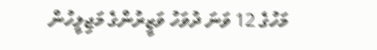މަހުގެ 12 ވަނަ ދުވަހު ވަޒީރުންގެ މަޖިލީހުން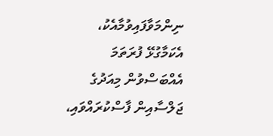ނިންމަވާފައިވުމާއެކު، އެކަމާގުޅޭ ފުރަތަމަ އެއްބަސްވުން މިއަދުގެ ޖަލްސާއިން ފާސްކުރައްވައި،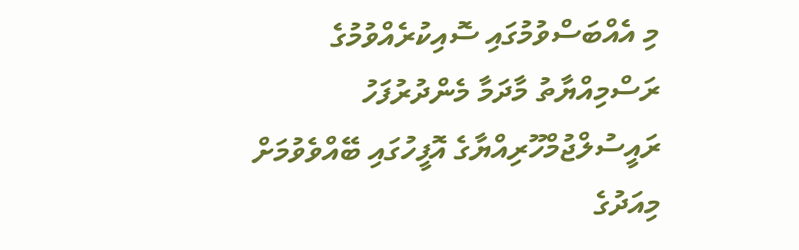މި އެއްބަސްވުމުގައި ސޮއިކުރެއްވުމުގެ ރަސްމިއްޔާތު މާދަމާ މެންދުރުފަހު ރައީސުލްޖުމްހޫރިއްޔާގެ އޮފީހުގައި ބޭއްވެވުމަށް މިއަދުގެ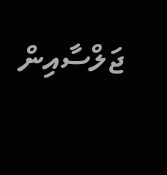ޖަލްސާއިން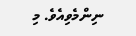ނިންމެވިއެވެ. މި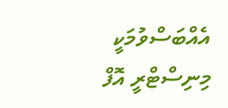އެއްބަސްވުމަކީ މިނިސްޓްރީ އޮފް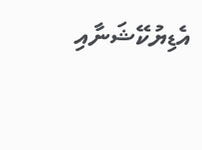އެޑިޔުކޭޝަނާއި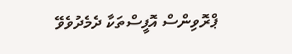ޕްރޮވިންސް އޮފީސްތަކާ ދެމެދުވެވޭ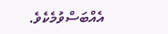އެއްބަސްވުމެކެވެ.